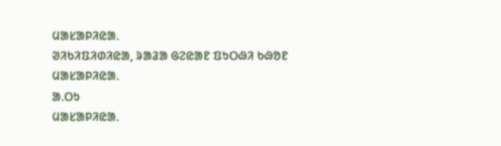ᱢᱟᱥᱟᱞᱤᱭᱟᱹ
ᱣᱤᱠᱤᱯᱤᱰᱤᱭᱟ, ᱨᱟᱲᱟ ᱜᱮᱭᱟᱱ ᱯᱩᱛᱷᱤ ᱠᱷᱚᱱ
ᱢᱟᱥᱟᱞᱤᱭᱟᱹ
ᱟᱹᱛᱩ
ᱢᱟᱥᱟᱞᱤᱭᱟᱹ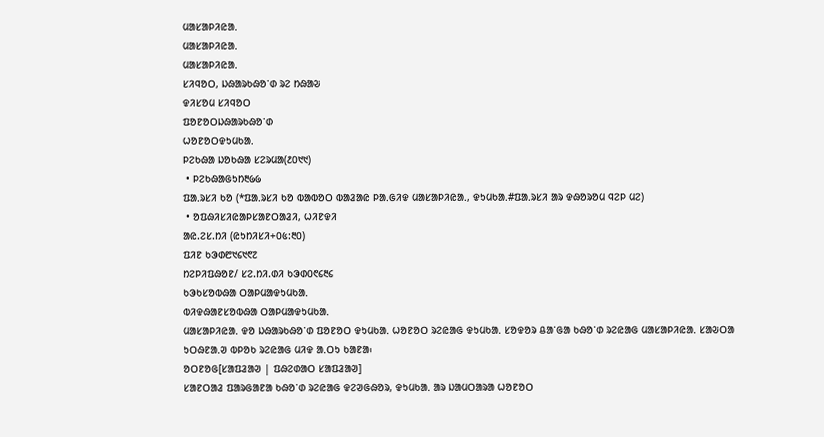ᱢᱟᱥᱟᱞᱤᱭᱟᱹ
ᱢᱟᱥᱟᱞᱤᱭᱟᱹ
ᱢᱟᱥᱟᱞᱤᱭᱟᱹ
ᱥᱤᱧᱚᱛ, ᱡᱷᱟᱨᱠᱷᱚᱸᱰ ᱨᱮ ᱴᱷᱟᱶ
ᱫᱤᱥᱚᱢ ᱥᱤᱧᱚᱛ
ᱯᱚᱱᱚᱛᱡᱷᱟᱨᱠᱷᱚᱸᱰ
ᱦᱚᱱᱚᱛᱫᱩᱢᱠᱟᱹ
ᱞᱮᱠᱷᱟ ᱡᱚᱠᱷᱟ ᱥᱮᱨᱢᱟ(᱒᱐᱑᱑)
 • ᱞᱮᱠᱷᱟᱜᱩᱴ᱓᱙᱙
ᱯᱟᱹᱨᱥᱤ ᱠᱚ (*ᱯᱟᱹᱨᱥᱤ ᱠᱚ ᱵᱟᱵᱚᱛ ᱵᱟᱲᱟᱭ ᱞᱟᱹᱜᱤᱫ ᱢᱟᱥᱟᱞᱤᱭᱟᱹ, ᱫᱩᱢᱠᱟᱹ#ᱯᱟᱹᱨᱥᱤ ᱟᱨ ᱫᱷᱚᱨᱚᱢ ᱧᱮᱞ ᱢᱮ)
 • ᱚᱯᱷᱤᱥᱤᱭᱟᱞᱥᱟᱱᱛᱟᱲᱤ, ᱦᱤᱱᱫᱤ
ᱟᱭ.ᱮᱥ.ᱴᱤ (ᱭᱩᱴᱤᱥᱤ+᱐᱕:᱓᱐)
ᱯᱤᱱ ᱠᱳᱰ᱘᱑᱔᱑᱖᱗
ᱴᱮᱞᱤᱯᱷᱚᱱ/ ᱥᱮ.ᱴᱤ.ᱰᱤ ᱠᱳᱰ᱐᱖᱔᱓᱔
ᱠᱳᱠᱥᱚᱵᱷᱟ ᱛᱟᱞᱢᱟᱫᱩᱢᱠᱟᱹ
ᱵᱤᱫᱷᱟᱱᱥᱚᱵᱷᱟ ᱛᱟᱞᱢᱟᱫᱩᱢᱠᱟᱹ
ᱢᱟᱥᱟᱞᱤᱭᱟᱹ ᱫᱚ ᱡᱷᱟᱨᱠᱷᱚᱸᱰ ᱯᱚᱱᱚᱛ ᱫᱩᱢᱠᱟᱹ ᱦᱚᱱᱚᱛ ᱨᱮᱭᱟᱜ ᱫᱩᱢᱠᱟᱹ ᱥᱚᱫᱚᱨ ᱪᱟᱸᱜᱟ ᱠᱷᱚᱸᱰ ᱨᱮᱭᱟᱜ ᱢᱟᱥᱟᱞᱤᱭᱟᱹ ᱥᱟᱶᱛᱟ ᱩᱛᱷᱱᱟᱹᱣ ᱵᱞᱚᱠ ᱨᱮᱭᱟᱜ ᱢᱤᱫ ᱟᱹᱛᱩ ᱠᱟᱱᱟ᱾
ᱚᱛᱱᱚᱜ[ᱥᱟᱯᱲᱟᱣ | ᱯᱷᱮᱰᱟᱛ ᱥᱟᱯᱲᱟᱣ]
ᱥᱟᱱᱛᱟᱲ ᱯᱟᱨᱜᱟᱱᱟ ᱠᱷᱚᱸᱰ ᱨᱮᱭᱟᱜ ᱫᱮᱣᱜᱷᱚᱨ, ᱫᱩᱢᱠᱟᱹ ᱟᱨ ᱡᱟᱢᱛᱟᱨᱟ ᱦᱚᱱᱚᱛ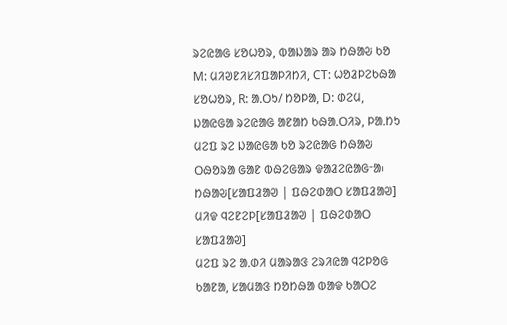ᱨᱮᱭᱟᱜ ᱥᱚᱦᱚᱨ, ᱵᱟᱡᱟᱨ ᱟᱨ ᱴᱷᱟᱶ ᱠᱚ
M: ᱢᱤᱣᱱᱤᱥᱤᱯᱟᱞᱤᱴᱤ, CT: ᱦᱚᱲᱞᱮᱠᱷᱟ ᱥᱚᱦᱚᱨ, R: ᱟᱹᱛᱩ/ ᱴᱚᱞᱟ, D: ᱰᱮᱢ,
ᱡᱟᱭᱜᱟ ᱨᱮᱭᱟᱜ ᱟᱱᱟᱴ ᱠᱷᱟᱹᱛᱤᱨ, ᱞᱟᱹᱴᱩ ᱢᱮᱯ ᱨᱮ ᱡᱟᱭᱜᱟ ᱠᱚ ᱨᱮᱭᱟᱜ ᱴᱷᱟᱶ ᱛᱷᱚᱨᱟ ᱜᱟᱱ ᱵᱷᱮᱜᱟᱨ ᱫᱟᱲᱮᱭᱟᱜᱼᱟ᱾
ᱴᱷᱟᱶ[ᱥᱟᱯᱲᱟᱣ | ᱯᱷᱮᱰᱟᱛ ᱥᱟᱯᱲᱟᱣ]
ᱢᱤᱫ ᱧᱮᱱᱮᱞ[ᱥᱟᱯᱲᱟᱣ | ᱯᱷᱮᱰᱟᱛ ᱥᱟᱯᱲᱟᱣ]
ᱢᱮᱯ ᱨᱮ ᱟᱹᱰᱤ ᱢᱟᱨᱟᱝ ᱮᱨᱤᱭᱟ ᱧᱮᱞᱚᱜ ᱠᱟᱱᱟ, ᱥᱟᱢᱟᱝ ᱴᱚᱴᱷᱟ ᱵᱟᱫ ᱠᱟᱛᱮ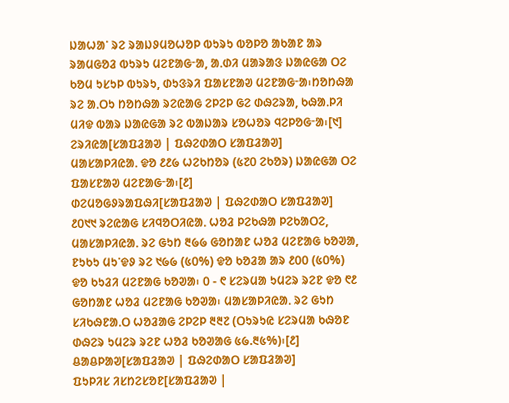ᱡᱟᱦᱟᱸ ᱨᱮ ᱨᱟᱡᱽᱢᱚᱦᱚᱞ ᱵᱩᱨᱩ ᱵᱚᱞᱚ ᱟᱠᱟᱱ ᱟᱨ ᱨᱟᱢᱜᱚᱲ ᱵᱩᱨᱩ ᱢᱮᱱᱟᱜᱼᱟ, ᱟᱹᱰᱤ ᱢᱟᱨᱟᱝ ᱡᱟᱭᱜᱟ ᱛᱮ ᱠᱚᱢ ᱩᱥᱩᱞ ᱵᱩᱨᱩ, ᱰᱩᱝᱨᱤ ᱯᱟᱥᱱᱟᱣ ᱢᱮᱱᱟᱜᱼᱟ᱾ᱴᱚᱴᱷᱟ ᱨᱮ ᱟᱹᱛᱩ ᱴᱚᱴᱷᱟ ᱨᱮᱭᱟᱜ ᱮᱞᱮᱞ ᱜᱮ ᱰᱷᱮᱨᱟ, ᱠᱷᱟᱹᱞᱤ ᱢᱤᱫ ᱵᱟᱨ ᱡᱟᱭᱜᱟ ᱨᱮ ᱵᱟᱡᱟᱨ ᱥᱚᱦᱚᱨ ᱧᱮᱞᱚᱜᱼᱟ᱾[᱑]
ᱮᱨᱤᱭᱟ[ᱥᱟᱯᱲᱟᱣ | ᱯᱷᱮᱰᱟᱛ ᱥᱟᱯᱲᱟᱣ]
ᱢᱟᱥᱟᱞᱤᱭᱟᱹ ᱫᱚ ᱒᱒᱙ ᱦᱮᱠᱴᱚᱨ (᱕᱗᱐ ᱮᱠᱚᱨ) ᱡᱟᱭᱜᱟ ᱛᱮ ᱯᱟᱥᱱᱟᱣ ᱢᱮᱱᱟᱜᱼᱟ᱾[᱒]
ᱰᱮᱢᱚᱜᱽᱨᱟᱯᱷᱤ[ᱥᱟᱯᱲᱟᱣ | ᱯᱷᱮᱰᱟᱛ ᱥᱟᱯᱲᱟᱣ]
᱒᱐᱑᱑ ᱨᱮᱭᱟᱜ ᱥᱤᱧᱚᱛᱤᱭᱟᱹ ᱦᱚᱲ ᱞᱮᱠᱷᱟ ᱞᱮᱠᱟᱛᱮ, ᱢᱟᱥᱟᱞᱤᱭᱟᱹ ᱨᱮ ᱜᱩᱴ ᱓᱙᱙ ᱜᱚᱴᱟᱱ ᱦᱚᱲ ᱢᱮᱱᱟᱜ ᱠᱚᱣᱟ, ᱱᱩᱠᱩ ᱢᱩᱸᱫᱽ ᱨᱮ ᱑᱙᱙ (᱕᱐%) ᱫᱚ ᱠᱚᱲᱟ ᱟᱨ ᱒᱐᱐ (᱕᱐%) ᱫᱚ ᱠᱩᱲᱤ ᱢᱮᱱᱟᱜ ᱠᱚᱣᱟ᱾ ᱐ - ᱖ ᱥᱮᱨᱢᱟ ᱩᱢᱮᱨ ᱨᱮᱱ ᱫᱚ ᱖᱒ ᱜᱚᱴᱟᱱ ᱦᱚᱲ ᱢᱮᱱᱟᱜ ᱠᱚᱣᱟ᱾ ᱢᱟᱥᱟᱞᱤᱭᱟᱹ ᱨᱮ ᱜᱩᱴ ᱥᱤᱠᱷᱱᱟᱹᱛ ᱦᱚᱲᱟᱜ ᱮᱞᱮᱞ ᱓᱓᱗ (ᱛᱩᱨᱩᱭ ᱥᱮᱨᱢᱟ ᱠᱷᱚᱱ ᱰᱷᱮᱨ ᱩᱢᱮᱨ ᱨᱮᱱ ᱦᱚᱲ ᱠᱚᱣᱟᱜ ᱕᱙.᱓᱕%)᱾[᱒]
ᱪᱟᱪᱞᱟᱣ[ᱥᱟᱯᱲᱟᱣ | ᱯᱷᱮᱰᱟᱛ ᱥᱟᱯᱲᱟᱣ]
ᱯᱩᱞᱤᱥ ᱤᱥᱴᱮᱥᱚᱱ[ᱥᱟᱯᱲᱟᱣ |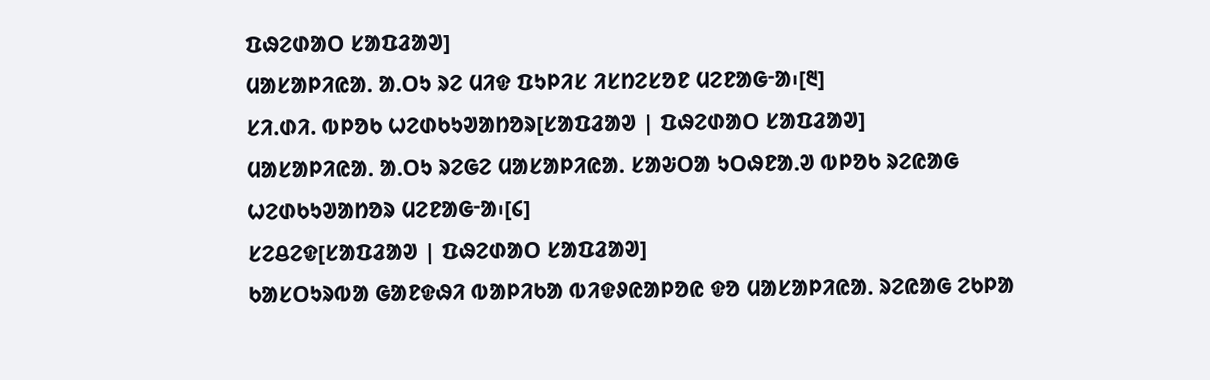ᱯᱷᱮᱰᱟᱛ ᱥᱟᱯᱲᱟᱣ]
ᱢᱟᱥᱟᱞᱤᱭᱟᱹ ᱟᱹᱛᱩ ᱨᱮ ᱢᱤᱫ ᱯᱩᱞᱤᱥ ᱤᱥᱴᱮᱥᱚᱱ ᱢᱮᱱᱟᱜᱼᱟ᱾[᱓]
ᱥᱤ.ᱰᱤ. ᱵᱞᱚᱠ ᱦᱮᱰᱠᱩᱣᱟᱴᱚᱨ[ᱥᱟᱯᱲᱟᱣ | ᱯᱷᱮᱰᱟᱛ ᱥᱟᱯᱲᱟᱣ]
ᱢᱟᱥᱟᱞᱤᱭᱟᱹ ᱟᱹᱛᱩ ᱨᱮᱜᱮ ᱢᱟᱥᱟᱞᱤᱭᱟᱹ ᱥᱟᱶᱛᱟ ᱩᱛᱷᱱᱟᱹᱣ ᱵᱞᱚᱠ ᱨᱮᱭᱟᱜ ᱦᱮᱰᱠᱩᱣᱟᱴᱚᱨ ᱢᱮᱱᱟᱜᱼᱟ᱾[᱔]
ᱥᱮᱪᱮᱫ[ᱥᱟᱯᱲᱟᱣ | ᱯᱷᱮᱰᱟᱛ ᱥᱟᱯᱲᱟᱣ]
ᱠᱟᱥᱛᱩᱨᱵᱟ ᱜᱟᱱᱫᱷᱤ ᱵᱟᱞᱤᱠᱟ ᱵᱤᱫᱽᱭᱟᱞᱚᱭ ᱫᱚ ᱢᱟᱥᱟᱞᱤᱭᱟᱹ ᱨᱮᱭᱟᱜ ᱮᱠᱞᱟ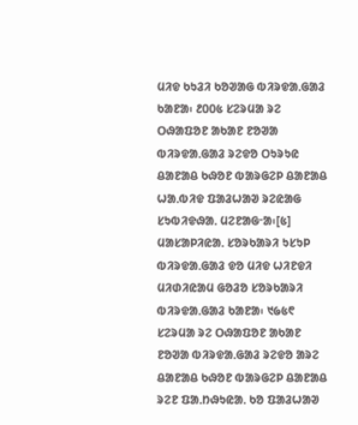ᱢᱤᱫ ᱠᱩᱲᱤ ᱠᱚᱣᱟᱜ ᱵᱤᱨᱫᱟᱹᱜᱟᱲ ᱠᱟᱱᱟ᱾ ᱒᱐᱐᱕ ᱥᱮᱨᱢᱟ ᱨᱮ ᱛᱷᱟᱯᱚᱱ ᱟᱠᱟᱱ ᱱᱚᱣᱟ ᱵᱤᱨᱫᱟᱹᱜᱟᱲ ᱨᱮᱫᱚ ᱛᱩᱨᱩᱭ ᱪᱟᱱᱟᱪ ᱠᱷᱚᱱ ᱵᱟᱨᱜᱮᱞ ᱪᱟᱱᱟᱪ ᱦᱟᱹᱵᱤᱫ ᱯᱟᱲᱦᱟᱣ ᱨᱮᱭᱟᱜ ᱥᱩᱵᱤᱫᱷᱟᱹ ᱢᱮᱱᱟᱜᱼᱟ᱾[᱕]
ᱢᱟᱥᱟᱞᱤᱭᱟᱹ ᱥᱚᱨᱠᱟᱨᱤ ᱩᱥᱩᱞ ᱵᱤᱨᱫᱟᱹᱜᱟᱲ ᱫᱚ ᱢᱤᱫ ᱦᱤᱱᱫᱤ ᱢᱤᱰᱤᱭᱟᱢ ᱜᱚᱲᱚ ᱥᱚᱨᱠᱟᱨᱤ ᱵᱤᱨᱫᱟᱹᱜᱟᱲ ᱠᱟᱱᱟ᱾ ᱑᱙᱕᱖ ᱥᱮᱨᱢᱟ ᱨᱮ ᱛᱷᱟᱯᱚᱱ ᱟᱠᱟᱱ ᱱᱚᱣᱟ ᱵᱤᱨᱫᱟᱹᱜᱟᱲ ᱨᱮᱫᱚ ᱟᱨᱮ ᱪᱟᱱᱟᱪ ᱠᱷᱚᱱ ᱵᱟᱨᱜᱮᱞ ᱪᱟᱱᱟᱪ ᱨᱮᱱ ᱯᱟᱹᱴᱷᱩᱭᱟᱹ ᱠᱚ ᱯᱟᱲᱦᱟᱣ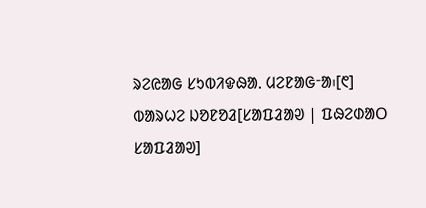ᱨᱮᱭᱟᱜ ᱥᱩᱵᱤᱫᱷᱟᱹ ᱢᱮᱱᱟᱜᱼᱟ᱾[᱖]
ᱵᱟᱨᱦᱮ ᱡᱚᱱᱚᱲ[ᱥᱟᱯᱲᱟᱣ | ᱯᱷᱮᱰᱟᱛ ᱥᱟᱯᱲᱟᱣ]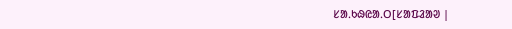ᱥᱟᱹᱠᱷᱭᱟᱹᱛ[ᱥᱟᱯᱲᱟᱣ |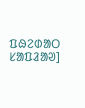ᱯᱷᱮᱰᱟᱛ ᱥᱟᱯᱲᱟᱣ]